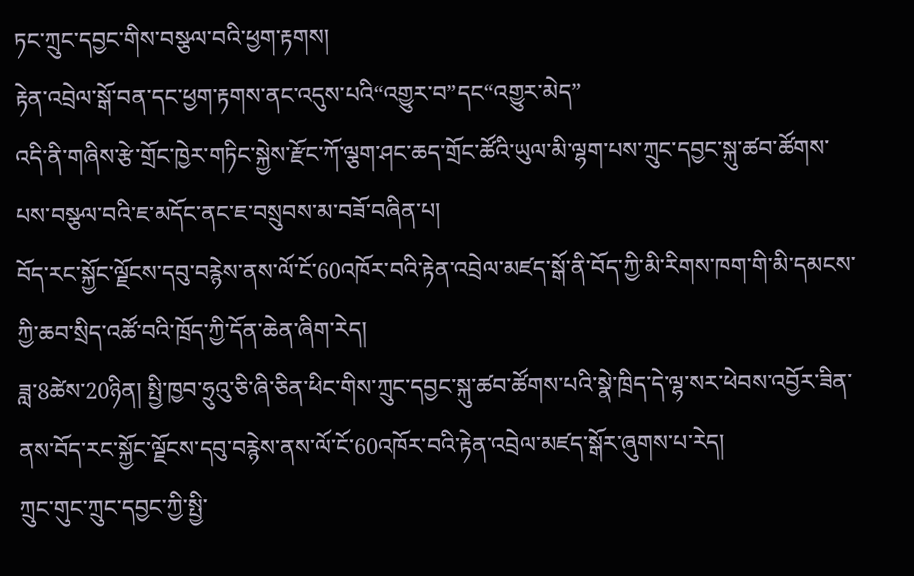ཏང་ཀྲུང་དབྱང་གིས་བསྩལ་བའི་ཕྱག་རྟགས།
རྟེན་འབྲེལ་སྒོ་བན་དང་ཕྱག་རྟགས་ནང་འདུས་པའི“འགྱུར་བ”དང“འགྱུར་མེད”
འདི་ནི་གཞིས་རྩེ་གྲོང་ཁྱེར་གཏིང་སྐྱེས་རྫོང་ཀོ་ལྕག་ཤང་ཆད་གྲོང་ཚོའི་ཡུལ་མི་ལྷག་པས་ཀྲུང་དབྱང་སྐུ་ཚབ་ཚོགས་པས་བསྩལ་བའི་ཇ་མདོང་ནང་ཇ་བསྲུབས་མ་བཟོ་བཞིན་པ།
བོད་རང་སྐྱོང་ལྗོངས་དབུ་བརྙེས་ནས་ལོ་ངོ་60འཁོར་བའི་རྟེན་འབྲེལ་མཛད་སྒོ་ནི་བོད་ཀྱི་མི་རིགས་ཁག་གི་མི་དམངས་ཀྱི་ཆབ་སྲིད་འཚོ་བའི་ཁྲོད་ཀྱི་དོན་ཆེན་ཞིག་རེད།
ཟླ་8ཚེས་20ཉིན། སྤྱི་ཁྱབ་ཧྲུའུ་ཅི་ཞི་ཅིན་ཕིང་གིས་ཀྲུང་དབྱང་སྐུ་ཚབ་ཚོགས་པའི་སྣེ་ཁྲིད་དེ་ལྷ་སར་ཕེབས་འབྱོར་ཟིན་ནས་བོད་རང་སྐྱོང་ལྗོངས་དབུ་བརྙེས་ནས་ལོ་ངོ་60འཁོར་བའི་རྟེན་འབྲེལ་མཛད་སྒོར་ཞུགས་པ་རེད།
ཀྲུང་གུང་ཀྲུང་དབྱང་ཀྱི་སྤྱི་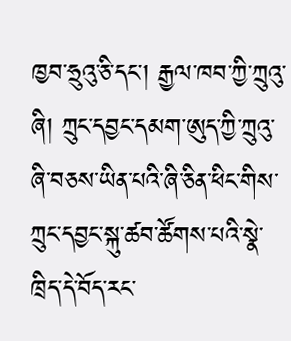ཁྱབ་ཧྲུའུ་ཅི་དང་། རྒྱལ་ཁབ་ཀྱི་ཀྲུའུ་ཞི། ཀྲུང་དབྱང་དམག་ཨུད་ཀྱི་ཀྲུའུ་ཞི་བཅས་ཡིན་པའི་ཞི་ཅིན་ཕིང་གིས་ཀྲུང་དབྱང་སྐུ་ཚབ་ཚོགས་པའི་སྣེ་ཁྲིད་དེ་བོད་རང་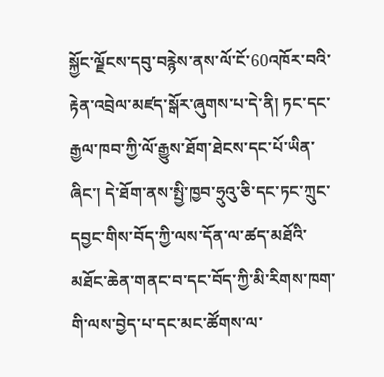སྐྱོང་ལྗོངས་དབུ་བརྙེས་ནས་ལོ་ངོ་60འཁོར་བའི་རྟེན་འབྲེལ་མཛད་སྒོར་ཞུགས་པ་དེ་ནི། ཏང་དང་རྒྱལ་ཁབ་ཀྱི་ལོ་རྒྱུས་ཐོག་ཐེངས་དང་པོ་ཡིན་ཞིང་། དེ་ཐོག་ནས་སྤྱི་ཁྱབ་ཧྲུའུ་ཅི་དང་ཏང་ཀྲུང་དབྱང་གིས་བོད་ཀྱི་ལས་དོན་ལ་ཚད་མཐོའི་མཐོང་ཆེན་གནང་བ་དང་བོད་ཀྱི་མི་རིགས་ཁག་གི་ལས་བྱེད་པ་དང་མང་ཚོགས་ལ་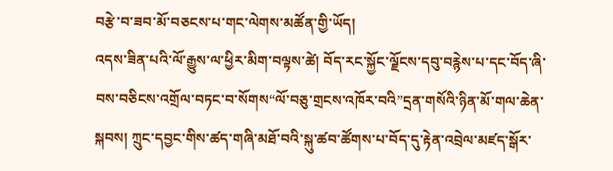བརྩེ་བ་ཟབ་མོ་བཅངས་པ་གང་ལེགས་མཚོན་གྱི་ཡོད།
འདས་ཟིན་པའི་ལོ་རྒྱུས་ལ་ཕྱིར་མིག་བལྟས་ཚེ། བོད་རང་སྐྱོང་ལྗོངས་དབུ་བརྙེས་པ་དང་བོད་ཞི་བས་བཅིངས་འགྲོལ་བཏང་བ་སོགས“ལོ་བཅུ་གྲངས་འཁོར་བའི”དྲན་གསོའི་ཉིན་མོ་གལ་ཆེན་སྐབས། ཀྲུང་དབྱང་གིས་ཚད་གཞི་མཐོ་བའི་སྐུ་ཚབ་ཚོགས་པ་བོད་དུ་རྟེན་འབྲེལ་མཛད་སྒོར་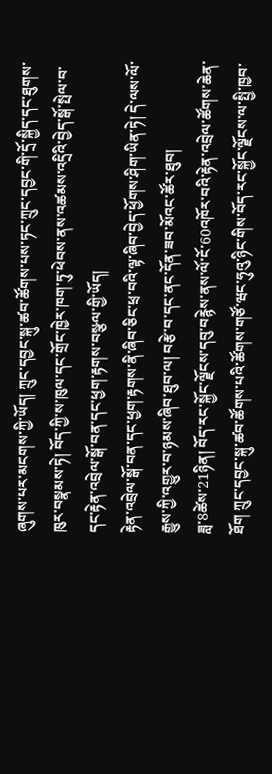ཞུགས་པར་མངགས་ཀྱི་ཡོད། ཀྲུང་དབྱང་སྐུ་ཚབ་ཚོགས་པས་ཏང་ཀྲུང་དབྱང་གི་དྲོ་སྐྱིད་དང་ཐུགས་ཁུར་བསྣམས་ཏེ། བོད་ཀྱི་ས་ཁུལ་དང་གྲོང་ཁྱེར་ཁག་ཏུ་ཕེབས་ནས་འཚམས་འདྲིའི་བྱེད་སྒོ་སྤེལ་བ་དང་རྟེན་འབྲེལ་སྒོ་བན་དང་ཕྱག་རྟགས་བསྩལ་གྱི་ཡོད།
རྟེན་འབྲེལ་སྒོ་བན་དང་ཕྱག་རྟགས་ནི་ཞིབ་ཅིང་ཕྲ་བའི་ལྟ་ཞིབ་བྱེད་ཕྱོགས་ཤིག་ཡིན་ཏེ། དེ་ལས་ལོ་རྒྱུས་ཀྱི་འགྱུར་བ་ཉམས་ཞིབ་ཐུབ་ལ། བརྩེ་བ་དང་ནང་དོན་ཟབ་མོའང་ཚོར་ཐུབ།
ཟླ་8ཚེས་21ཉིན། བོད་རང་སྐྱོང་ལྗོངས་དབུ་བརྙེས་ནས་ལོ་ངོ་60འཁོར་བའི་རྟེན་འབྲེལ་ཚོགས་ཆེན་ཐོག ཀྲུང་དབྱང་སྐུ་ཚབ་ཚོགས་པའི་ཚོགས་གཙོ་ཝང་ཧུའུ་ཉིང་གིས་བོད་རང་སྐྱོང་ལྗོངས་ལ་སྤྱི་ཁྱབ་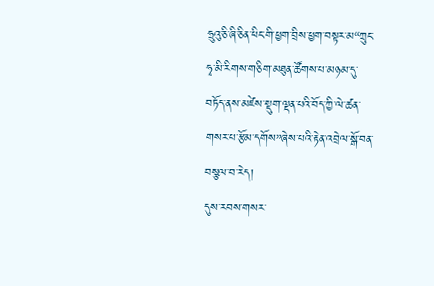ཧྲུའུ་ཅི་ཞི་ཅིན་ཕིང་གི་ཕྱག་བྲིས་ཕྱག་བསྟར་མ“ཀྲུང་ཧྭ་མི་རིགས་གཅིག་མཐུན་ཚོགས་པ་མཉམ་དུ་བཏོད་ནས་མཛེས་སྡུག་ལྡན་པའི་བོད་ཀྱི་ལེ་ཚན་གསར་པ་རྩོམ་དགོས”ཞེས་པའི་རྟེན་འབྲེལ་སྒོ་བན་བསྩལ་བ་རེད།
དུས་རབས་གསར་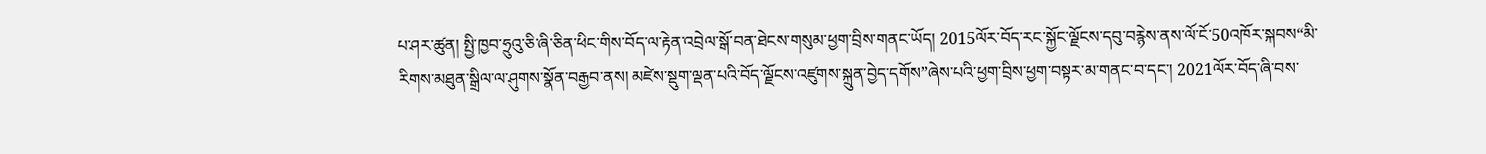པ་ཤར་ཚུན། སྤྱི་ཁྱབ་ཧྲུའུ་ཅི་ཞི་ཅིན་ཕིང་གིས་བོད་ལ་རྟེན་འབྲེལ་སྒོ་བན་ཐེངས་གསུམ་ཕྱག་བྲིས་གནང་ཡོད། 2015ལོར་བོད་རང་སྐྱོང་ལྗོངས་དབུ་བརྙེས་ནས་ལོ་ངོ་50འཁོར་སྐབས“མི་རིགས་མཐུན་སྒྲིལ་ལ་ཤུགས་སྣོན་བརྒྱབ་ནས། མཛེས་སྡུག་ལྡན་པའི་བོད་ལྗོངས་འཛུགས་སྐྲུན་བྱེད་དགོས”ཞེས་པའི་ཕྱག་བྲིས་ཕྱག་བསྟར་མ་གནང་བ་དང་། 2021ལོར་བོད་ཞི་བས་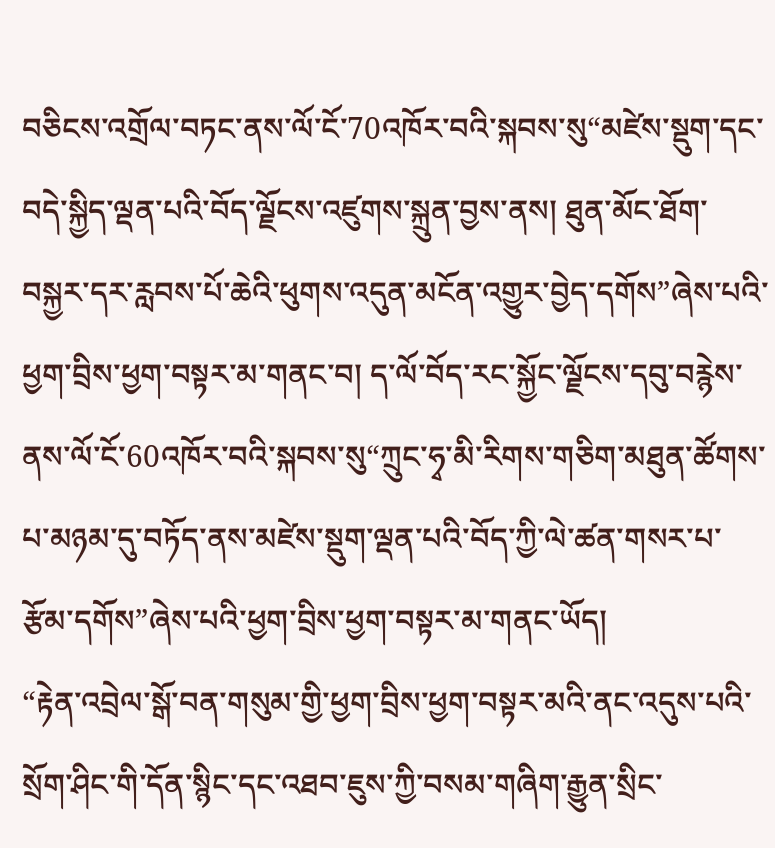བཅིངས་འགྲོལ་བཏང་ནས་ལོ་ངོ་70འཁོར་བའི་སྐབས་སུ“མཛེས་སྡུག་དང་བདེ་སྐྱིད་ལྡན་པའི་བོད་ལྗོངས་འཛུགས་སྐྲུན་བྱས་ནས། ཐུན་མོང་ཐོག་བསྐྱར་དར་རླབས་པོ་ཆེའི་ཕུགས་འདུན་མངོན་འགྱུར་བྱེད་དགོས”ཞེས་པའི་ཕྱག་བྲིས་ཕྱག་བསྟར་མ་གནང་བ། ད་ལོ་བོད་རང་སྐྱོང་ལྗོངས་དབུ་བརྙེས་ནས་ལོ་ངོ་60འཁོར་བའི་སྐབས་སུ“ཀྲུང་ཧྭ་མི་རིགས་གཅིག་མཐུན་ཚོགས་པ་མཉམ་དུ་བཏོད་ནས་མཛེས་སྡུག་ལྡན་པའི་བོད་ཀྱི་ལེ་ཚན་གསར་པ་རྩོམ་དགོས”ཞེས་པའི་ཕྱག་བྲིས་ཕྱག་བསྟར་མ་གནང་ཡོད།
“རྟེན་འབྲེལ་སྒོ་བན་གསུམ་གྱི་ཕྱག་བྲིས་ཕྱག་བསྟར་མའི་ནང་འདུས་པའི་སྲོག་ཤིང་གི་དོན་སྙིང་དང་འཐབ་ཇུས་ཀྱི་བསམ་གཞིག་རྒྱུན་སྲིང་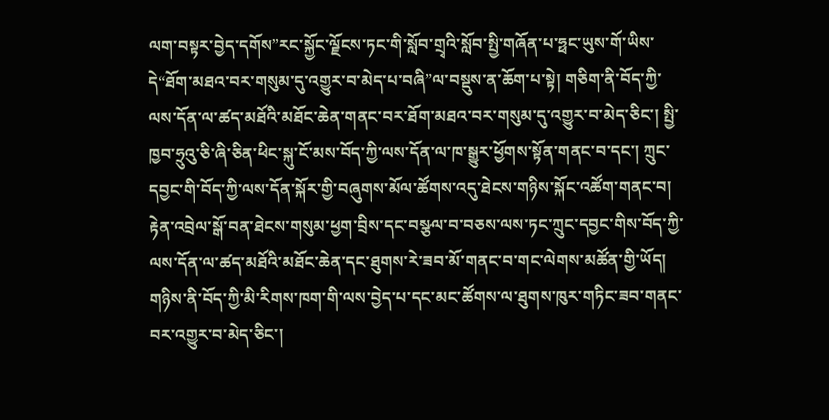ལག་བསྟར་བྱེད་དགོས”རང་སྐྱོང་ལྗོངས་ཏང་གི་སློབ་གྲྭའི་སློབ་སྤྱི་གཞོན་པ་ཧྥང་ཡུས་གོ་ཡིས་དེ“ཐོག་མཐའ་བར་གསུམ་དུ་འགྱུར་བ་མེད་པ་བཞི”ལ་བསྡུས་ན་ཆོག་པ་སྟེ། གཅིག་ནི་བོད་ཀྱི་ལས་དོན་ལ་ཚད་མཐོའི་མཐོང་ཆེན་གནང་བར་ཐོག་མཐའ་བར་གསུམ་དུ་འགྱུར་བ་མེད་ཅིང་། སྤྱི་ཁྱབ་ཧྲུའུ་ཅི་ཞི་ཅིན་ཕིང་སྐུ་ངོ་མས་བོད་ཀྱི་ལས་དོན་ལ་ཁ་སྒྱུར་ཕྱོགས་སྟོན་གནང་བ་དང་། ཀྲུང་དབྱང་གི་བོད་ཀྱི་ལས་དོན་སྐོར་གྱི་བཞུགས་མོལ་ཚོགས་འདུ་ཐེངས་གཉིས་སྐོང་འཚོག་གནང་བ། རྟེན་འབྲེལ་སྒོ་བན་ཐེངས་གསུམ་ཕྱག་བྲིས་དང་བསྩལ་བ་བཅས་ལས་ཏང་ཀྲུང་དབྱང་གིས་བོད་ཀྱི་ལས་དོན་ལ་ཚད་མཐོའི་མཐོང་ཆེན་དང་ཐུགས་རེ་ཟབ་མོ་གནང་བ་གང་ལེགས་མཚོན་གྱི་ཡོད། གཉིས་ནི་བོད་ཀྱི་མི་རིགས་ཁག་གི་ལས་བྱེད་པ་དང་མང་ཚོགས་ལ་ཐུགས་ཁུར་གཏིང་ཟབ་གནང་བར་འགྱུར་བ་མེད་ཅིང་།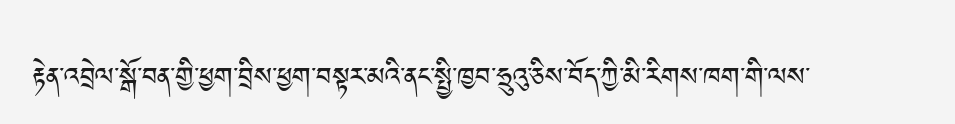རྟེན་འབྲེལ་སྒོ་བན་གྱི་ཕྱག་བྲིས་ཕྱག་བསྟར་མའི་ནང་སྤྱི་ཁྱབ་ཧྲུའུ་ཅིས་བོད་ཀྱི་མི་རིགས་ཁག་གི་ལས་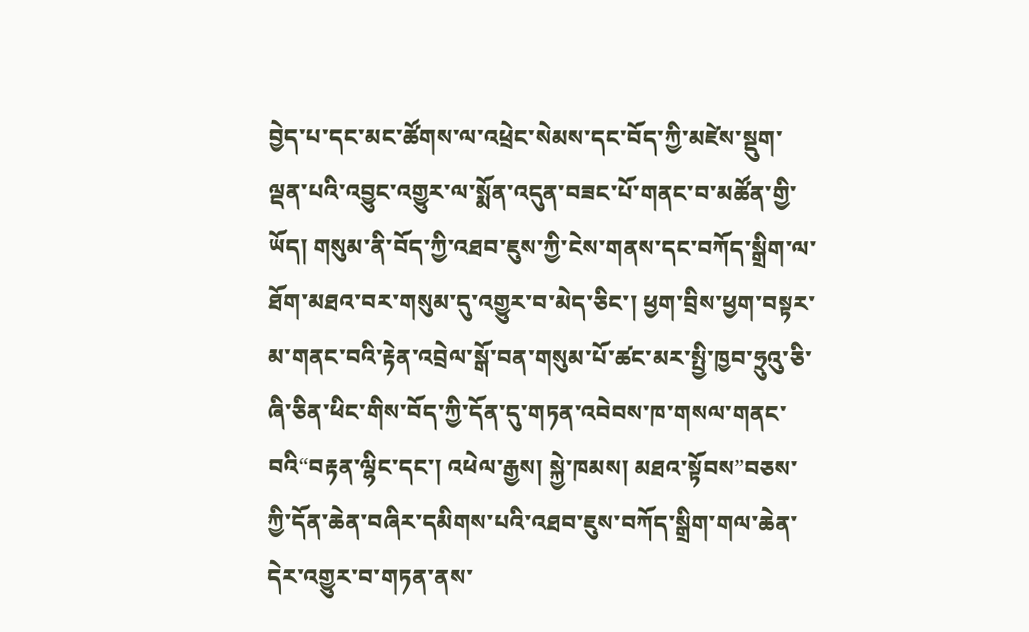བྱེད་པ་དང་མང་ཚོགས་ལ་འཕྲེང་སེམས་དང་བོད་ཀྱི་མཛེས་སྡུག་ལྡན་པའི་འབྱུང་འགྱུར་ལ་སྨོན་འདུན་བཟང་པོ་གནང་བ་མཚོན་གྱི་ཡོད། གསུམ་ནི་བོད་ཀྱི་འཐབ་ཇུས་ཀྱི་ངེས་གནས་དང་བཀོད་སྒྲིག་ལ་ཐོག་མཐའ་བར་གསུམ་དུ་འགྱུར་བ་མེད་ཅིང་། ཕྱག་བྲིས་ཕྱག་བསྟར་མ་གནང་བའི་རྟེན་འབྲེལ་སྒོ་བན་གསུམ་པོ་ཚང་མར་སྤྱི་ཁྱབ་ཧྲུའུ་ཅི་ཞི་ཅིན་ཕིང་གིས་བོད་ཀྱི་དོན་དུ་གཏན་འབེབས་ཁ་གསལ་གནང་བའི“བརྟན་ལྷིང་དང་། འཕེལ་རྒྱས། སྐྱེ་ཁམས། མཐའ་སྟོབས”བཅས་ཀྱི་དོན་ཆེན་བཞིར་དམིགས་པའི་འཐབ་ཇུས་བཀོད་སྒྲིག་གལ་ཆེན་དེར་འགྱུར་བ་གཏན་ནས་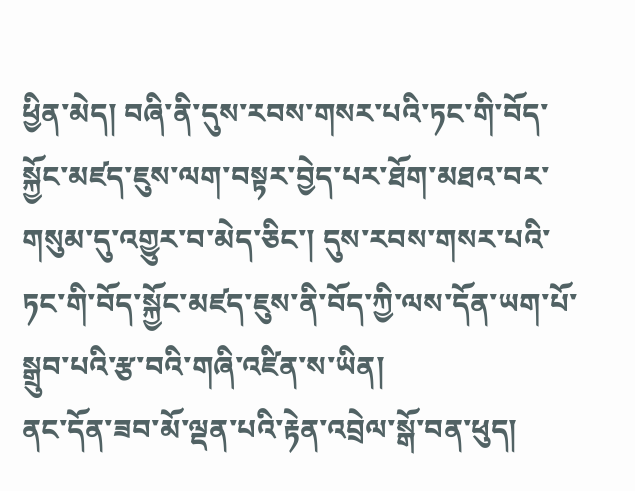ཕྱིན་མེད། བཞི་ནི་དུས་རབས་གསར་པའི་ཏང་གི་བོད་སྐྱོང་མཛད་ཇུས་ལག་བསྟར་བྱེད་པར་ཐོག་མཐའ་བར་གསུམ་དུ་འགྱུར་བ་མེད་ཅིང་། དུས་རབས་གསར་པའི་ཏང་གི་བོད་སྐྱོང་མཛད་ཇུས་ནི་བོད་ཀྱི་ལས་དོན་ཡག་པོ་སྒྲུབ་པའི་རྩ་བའི་གཞི་འཛིན་ས་ཡིན།
ནང་དོན་ཟབ་མོ་ལྡན་པའི་རྟེན་འབྲེལ་སྒོ་བན་ཕུད།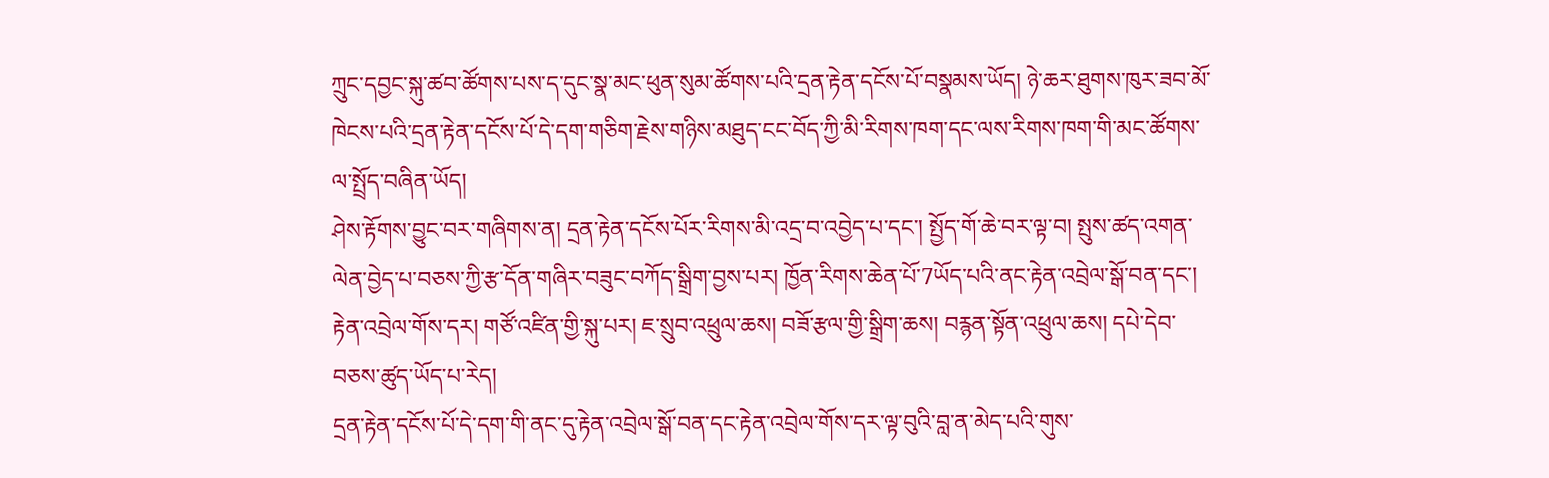ཀྲུང་དབྱང་སྐུ་ཚབ་ཚོགས་པས་ད་དུང་སྣ་མང་ཕུན་སུམ་ཚོགས་པའི་དྲན་རྟེན་དངོས་པོ་བསྣམས་ཡོད། ཉེ་ཆར་ཐུགས་ཁུར་ཟབ་མོ་ཁེངས་པའི་དྲན་རྟེན་དངོས་པོ་དེ་དག་གཅིག་རྗེས་གཉིས་མཐུད་ངང་བོད་ཀྱི་མི་རིགས་ཁག་དང་ལས་རིགས་ཁག་གི་མང་ཚོགས་ལ་སྤྲོད་བཞིན་ཡོད།
ཤེས་རྟོགས་བྱུང་བར་གཞིགས་ན། དྲན་རྟེན་དངོས་པོར་རིགས་མི་འདྲ་བ་འབྱེད་པ་དང་། སྤྱོད་གོ་ཆེ་བར་ལྟ་བ། སྤུས་ཚད་འགན་ལེན་བྱེད་པ་བཅས་ཀྱི་རྩ་དོན་གཞིར་བཟུང་བཀོད་སྒྲིག་བྱས་པར། ཁྱོན་རིགས་ཆེན་པོ་7ཡོད་པའི་ནང་རྟེན་འབྲེལ་སྒོ་བན་དང་། རྟེན་འབྲེལ་གོས་དར། གཙོ་འཛིན་གྱི་སྐུ་པར། ཇ་སྲུབ་འཕྲུལ་ཆས། བཟོ་རྩལ་གྱི་སྒྲིག་ཆས། བརྙན་སྟོན་འཕྲུལ་ཆས། དཔེ་དེབ་བཅས་ཚུད་ཡོད་པ་རེད།
དྲན་རྟེན་དངོས་པོ་དེ་དག་གི་ནང་དུ་རྟེན་འབྲེལ་སྒོ་བན་དང་རྟེན་འབྲེལ་གོས་དར་ལྟ་བུའི་བླ་ན་མེད་པའི་གུས་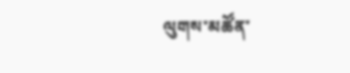ལུགས་མཚོན་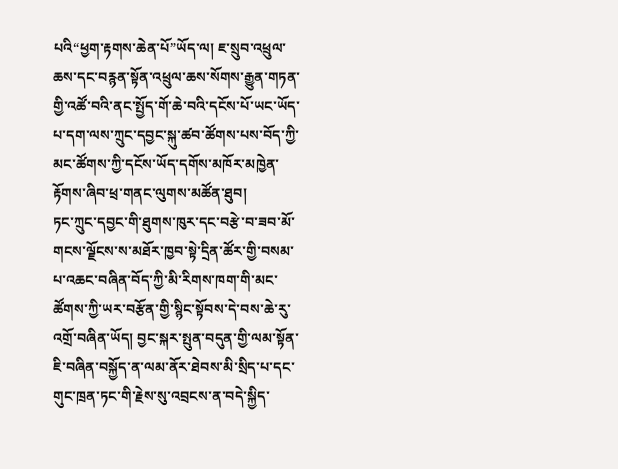པའི“ཕྱག་རྟགས་ཆེན་པོ”ཡོད་ལ། ཇ་སྲུབ་འཕྲུལ་ཆས་དང་བརྙན་སྟོན་འཕྲུལ་ཆས་སོགས་རྒྱུན་གཏན་གྱི་འཚོ་བའི་ནང་སྤྱོད་གོ་ཆེ་བའི་དངོས་པོ་ཡང་ཡོད་པ་དག་ལས་ཀྲུང་དབྱང་སྐུ་ཚབ་ཚོགས་པས་བོད་ཀྱི་མང་ཚོགས་ཀྱི་དངོས་ཡོད་དགོས་མཁོར་མཁྱེན་རྟོགས་ཞིབ་ཕྲ་གནང་ལུགས་མཚོན་ཐུབ།
ཏང་ཀྲུང་དབྱང་གི་ཐུགས་ཁུར་དང་བརྩེ་བ་ཟབ་མོ་གངས་ལྗོངས་ས་མཐོར་ཁྱབ་སྟེ་དྲིན་ཚོར་གྱི་བསམ་པ་འཆང་བཞིན་བོད་ཀྱི་མི་རིགས་ཁག་གི་མང་ཚོགས་ཀྱི་ཡར་བརྩོན་གྱི་སྙིང་སྟོབས་དེ་བས་ཆེ་རུ་འགྲོ་བཞིན་ཡོད། བྱང་སྐར་སྤུན་བདུན་གྱི་ལམ་སྟོན་ཇི་བཞིན་བསྐྱོད་ན་ལམ་ནོར་ཐེབས་མི་སྲིད་པ་དང་གུང་ཁྲན་ཏང་གི་རྗེས་སུ་འབྲངས་ན་བདེ་སྐྱིད་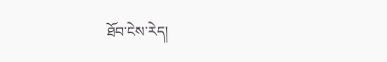ཐོབ་ངེས་རེད།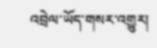འབྲེལ་ཡོད་གསར་འགྱུར།